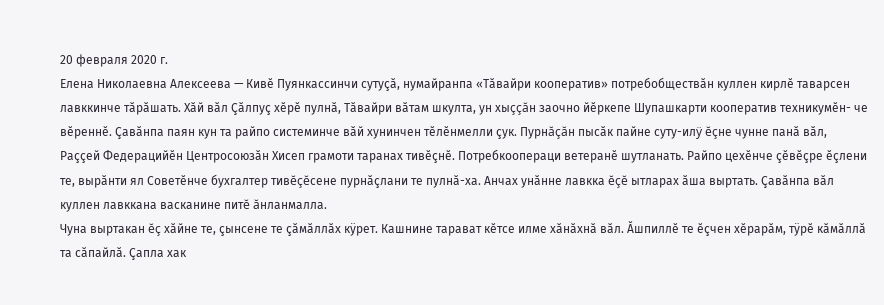20 февраля 2020 г.
Елена Николаевна Алексеева — Кивĕ Пуянкассинчи сутуçă, нумайранпа «Тăвайри кооператив» потребобществăн куллен кирлĕ таварсен лавккинче тăрăшать. Хăй вăл Çăлпуç хĕрĕ пулнă, Тăвайри вăтам шкулта, ун хыççăн заочно йĕркепе Шупашкарти кооператив техникумĕн- че вĕреннĕ. Çавăнпа паян кун та райпо системинче вăй хунинчен тĕлĕнмелли çук. Пурнăçăн пысăк пайне суту-илÿ ĕçне чунне панă вăл, Раççей Федерацийĕн Центросоюзăн Хисеп грамоти таранах тивĕçнĕ. Потребкоопераци ветеранĕ шутланать. Райпо цехĕнче çĕвĕçре ĕçлени те, вырăнти ял Советĕнче бухгалтер тивĕçĕсене пурнăçлани те пулнă-ха. Анчах унăнне лавкка ĕçĕ ытларах ăша выртать. Çавăнпа вăл куллен лавккана васканине питĕ ăнланмалла.
Чуна выртакан ĕç хăйне те, çынсене те çăмăллăх кÿрет. Кашнине тарават кĕтсе илме хăнăхнă вăл. Ăшпиллĕ те ĕçчен хĕрарăм, тÿрĕ кăмăллă та сăпайлă. Çапла хак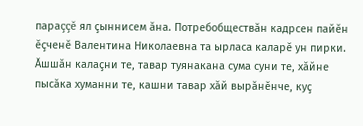параççĕ ял çыннисем ăна. Потребобществăн кадрсен пайĕн ĕçченĕ Валентина Николаевна та ырласа каларĕ ун пирки. Ăшшăн калаçни те, тавар туянакана сума суни те, хăйне пысăка хуманни те, кашни тавар хăй вырăнĕнче, куç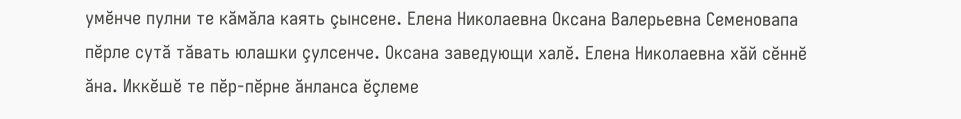умĕнче пулни те кăмăла каять çынсене. Елена Николаевна Оксана Валерьевна Семеновапа пĕрле сутă тăвать юлашки çулсенче. Оксана заведующи халĕ. Елена Николаевна хăй сĕннĕ ăна. Иккĕшĕ те пĕр-пĕрне ăнланса ĕçлеме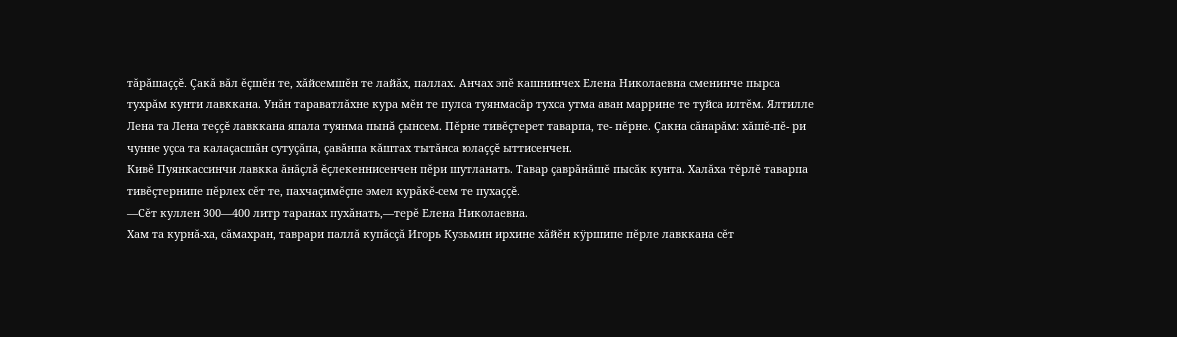тăрăшаççĕ. Çакă вăл ĕçшĕн те, хăйсемшĕн те лайăх, паллах. Анчах эпĕ кашнинчех Елена Николаевна сменинче пырса тухрăм кунти лавккана. Унăн тараватлăхне кура мĕн те пулса туянмасăр тухса утма аван маррине те туйса илтĕм. Ялтилле Лена та Лена теççĕ лавккана япала туянма пынă çынсем. Пĕрне тивĕçтерет таварпа, те- пĕрне. Çакна сăнарăм: хăшĕ-пĕ- ри чунне уçса та калаçасшăн сутуçăпа, çавăнпа кăштах тытăнса юлаççĕ ыттисенчен.
Кивĕ Пуянкассинчи лавкка ăнăçлă ĕçлекеннисенчен пĕри шутланать. Тавар çаврăнăшĕ пысăк кунта. Халăха тĕрлĕ таварпа тивĕçтернипе пĕрлех сĕт те, пахчаçимĕçпе эмел курăкĕ-сем те пухаççĕ.
—Сĕт куллен 300—400 литр таранах пухăнать,—терĕ Елена Николаевна.
Хам та курнă-ха, сăмахран, таврари паллă купăсçă Игорь Кузьмин ирхине хăйĕн кÿршипе пĕрле лавккана сĕт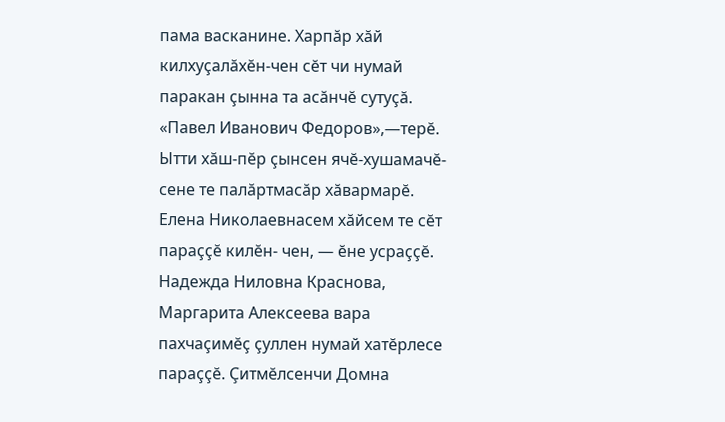пама васканине. Харпăр хăй килхуçалăхĕн-чен сĕт чи нумай паракан çынна та асăнчĕ сутуçă. «Павел Иванович Федоров»,—терĕ. Ытти хăш-пĕр çынсен ячĕ-хушамачĕ-сене те палăртмасăр хăвармарĕ. Елена Николаевнасем хăйсем те сĕт параççĕ килĕн- чен, — ĕне усраççĕ. Надежда Ниловна Краснова, Маргарита Алексеева вара пахчаçимĕç çуллен нумай хатĕрлесе параççĕ. Çитмĕлсенчи Домна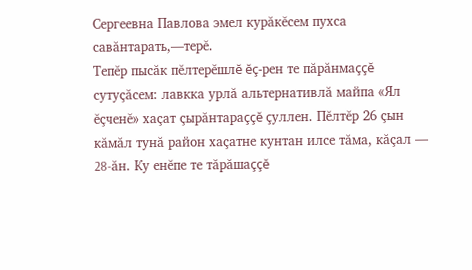Сергеевна Павлова эмел курăкĕсем пухса савăнтарать,—терĕ.
Тепĕр пысăк пĕлтерĕшлĕ ĕç-рен те пăрăнмаççĕ сутуçăсем: лавкка урлă альтернативлă майпа «Ял ĕçченĕ» хаçат çырăнтараççĕ çуллен. Пĕлтĕр 26 çын кăмăл тунă район хаçатне кунтан илсе тăма, кăçал — 28-ăн. Ку енĕпе те тăрăшаççĕ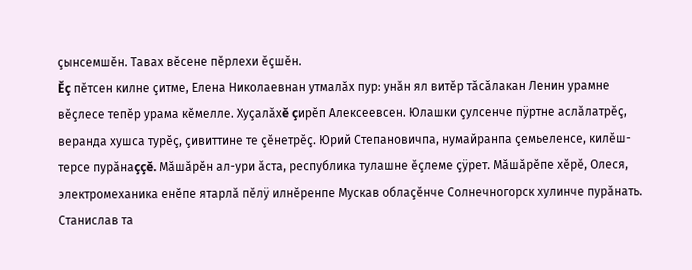çынсемшĕн. Тавах вĕсене пĕрлехи ĕçшĕн.
Ĕç пĕтсен килне çитме, Елена Николаевнан утмалăх пур: унăн ял витĕр тăсăлакан Ленин урамне вĕçлесе тепĕр урама кĕмелле. Хуçалăхĕ çирĕп Алексеевсен. Юлашки çулсенче пÿртне аслăлатрĕç, веранда хушса турĕç, çивиттине те çĕнетрĕç. Юрий Степановичпа, нумайранпа çемьеленсе, килĕш-терсе пурăнаççĕ. Мăшăрĕн ал-ури ăста, республика тулашне ĕçлеме çÿрет. Мăшăрĕпе хĕрĕ, Олеся, электромеханика енĕпе ятарлă пĕлÿ илнĕренпе Мускав облаçĕнче Солнечногорск хулинче пурăнать. Станислав та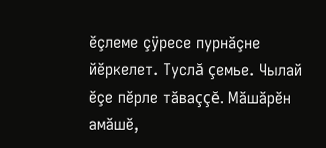ĕçлеме çÿресе пурнăçне йĕркелет. Туслă çемье. Чылай ĕçе пĕрле тăваççĕ. Мăшăрĕн амăшĕ,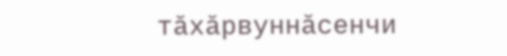тăхăрвуннăсенчи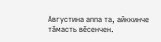Августина аппа та, айккинче тăмасть вĕсенчен.